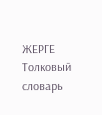ЖЕРГЕ
Толковый словарь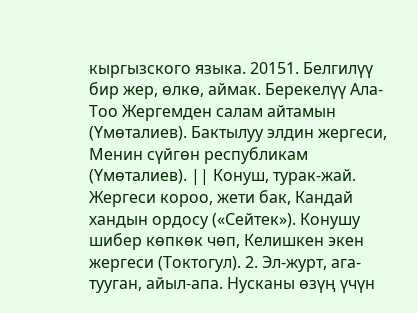кыргызского языка. 20151. Белгилүү бир жер, өлкө, аймак. Берекелүү Ала-Тоо Жергемден салам айтамын (Үмөталиев). Бактылуу элдин жергеси, Менин сүйгөн республикам (Үмөталиев). || Конуш, турак-жай. Жергеси короо, жети бак, Кандай хандын ордосу («Сейтек»). Конушу шибер көпкөк чөп, Келишкен экен жергеси (Токтогул). 2. Эл-журт, ага-тууган, айыл-апа. Нусканы өзүң үчүн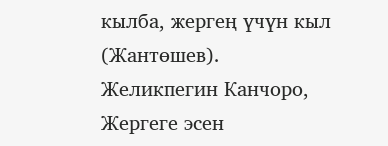кылба, жергең үчүн кыл (Жантөшев). Желикпегин Канчоро, Жергеге эсен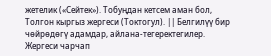жетелик («Сейтек»). Тобуңдан кетсем аман бол, Толгон кыргыз жергеси (Токтогул). || Белгилүү бир чөйрөдөгү адамдар, айлана-тегеректегилер. Жергеси чарчап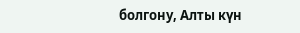болгону, Алты күн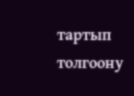тартып толгоону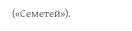(«Семетей»).